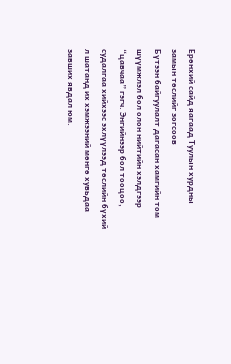Ерөнхий сайд яагаад Туулын хурдны замын төслийг зогсоов
Бүтээн байгуулалт дагасан хамгийн том шүүмжлэл бол олон нийтийн хэлдгээр “цавчаа” гэгч. Энгийнээр бол тооцоо, судалгаа хийхээс эхлүүлээд төслийн бүхий л шатанд их хэмжээний мөнгө хувьдаа завших явдал юм.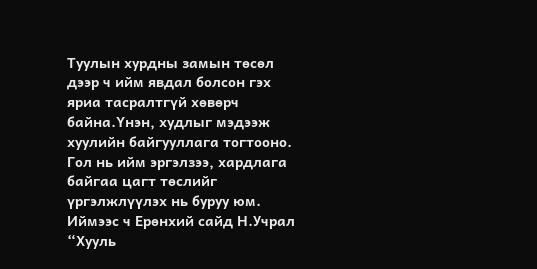Туулын хурдны замын төсөл дээр ч ийм явдал болсон гэх яриа тасралтгүй хөвөрч байна.Үнэн, худлыг мэдээж хуулийн байгууллага тогтооно. Гол нь ийм эргэлзээ, хардлага байгаа цагт төслийг үргэлжлүүлэх нь буруу юм. Иймээс ч Ерөнхий сайд Н.Учрал “Хууль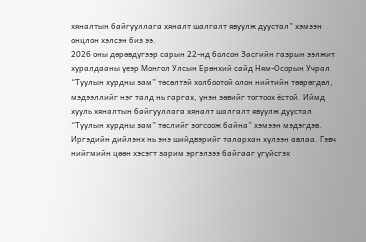хяналтын байгууллага хяналт шалгалт явуулж дуустал” хэмээн онцлон хэлсэн биз ээ.
2026 оны дөрөвдүгээр сарын 22-нд болсон Засгийн газрын ээлжит хуралдааны үеэр Монгол Улсын Ерөнхий сайд Ням-Осорын Учрал “Туулын хурдны зам” төсөлтэй холбоотой олон нийтийн төөрөгдөл, мэдээллийг нэг талд нь гаргах, үнэн зөвийг тогтоох ёстой. Иймд хууль хяналтын байгууллага хяналт шалгалт явуулж дуустал “Туулын хурдны зам” төслийг зогсоож байна” хэмээн мэдэгдэв.
Иргэдийн дийлэнх нь энэ шийдвэрийг талархан хүлээн авлаа. Гэвч нийгмийн цөөн хэсэгт зарим эргэлзээ байгааг үгүйсгэх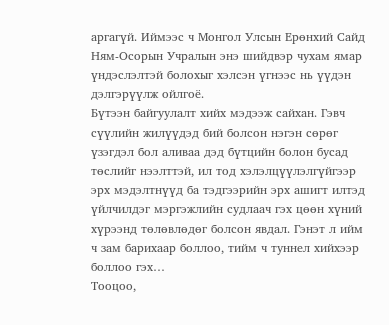аргагүй. Иймээс ч Монгол Улсын Ерөнхий Сайд Ням-Осорын Учралын энэ шийдвэр чухам ямар үндэслэлтэй болохыг хэлсэн үгнээс нь үүдэн дэлгэрүүлж ойлгоё.
Бүтээн байгуулалт хийх мэдээж сайхан. Гэвч сүүлийн жилүүдэд бий болсон нэгэн сөрөг үзэгдэл бол аливаа дэд бүтцийн болон бусад төслийг нээлттэй, ил тод хэлэлцүүлэлгүйгээр эрх мэдэлтнүүд ба тэдгээрийн эрх ашигт илтэд үйлчилдэг мэргэжлийн судлаач гэх цөөн хүний хүрээнд төлөвлөдөг болсон явдал. Гэнэт л ийм ч зам барихаар боллоо, тийм ч туннел хийхээр боллоо гэх…
Тооцоо,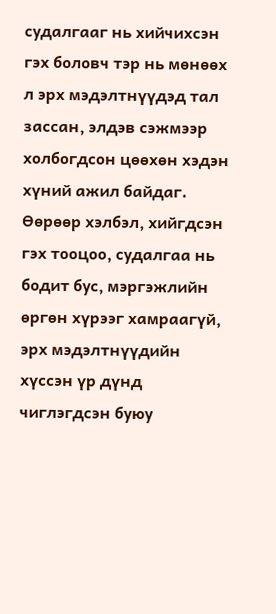судалгааг нь хийчихсэн гэх боловч тэр нь мөнөөх л эрх мэдэлтнүүдэд тал зассан, элдэв сэжмээр холбогдсон цөөхөн хэдэн хүний ажил байдаг. Өөрөөр хэлбэл, хийгдсэн гэх тооцоо, судалгаа нь бодит бус, мэргэжлийн өргөн хүрээг хамраагүй, эрх мэдэлтнүүдийн хүссэн үр дүнд чиглэгдсэн буюу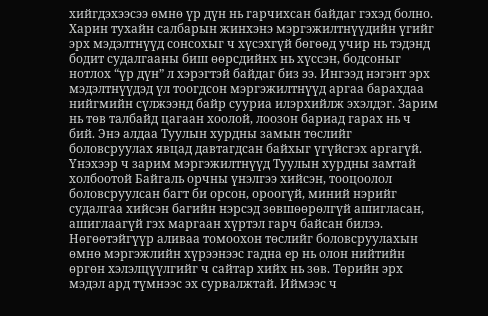хийгдэхээсээ өмнө үр дүн нь гарчихсан байдаг гэхэд болно.
Харин тухайн салбарын жинхэнэ мэргэжилтнүүдийн үгийг эрх мэдэлтнүүд сонсохыг ч хүсэхгүй бөгөөд учир нь тэдэнд бодит судалгааны биш өөрсдийнх нь хүссэн, бодсоныг нотлох “үр дүн” л хэрэгтэй байдаг биз ээ. Ингээд нэгэнт эрх мэдэлтнүүдэд үл тоогдсон мэргэжилтнүүд аргаа барахдаа нийгмийн сүлжээнд байр сууриа илэрхийлж эхэлдэг. Зарим нь төв талбайд цагаан хоолой, лоозон бариад гарах нь ч бий. Энэ алдаа Туулын хурдны замын төслийг боловсруулах явцад давтагдсан байхыг үгүйсгэх аргагүй. Үнэхээр ч зарим мэргэжилтнүүд Туулын хурдны замтай холбоотой Байгаль орчны үнэлгээ хийсэн, тооцоолол боловсруулсан багт би орсон, ороогүй, миний нэрийг судалгаа хийсэн багийн нэрсэд зөвшөөрөлгүй ашигласан, ашиглаагүй гэх маргаан хүртэл гарч байсан билээ.
Нөгөөтэйгүүр аливаа томоохон төслийг боловсруулахын өмнө мэргэжлийн хүрээнээс гадна ер нь олон нийтийн өргөн хэлэлцүүлгийг ч сайтар хийх нь зөв. Төрийн эрх мэдэл ард түмнээс эх сурвалжтай. Иймээс ч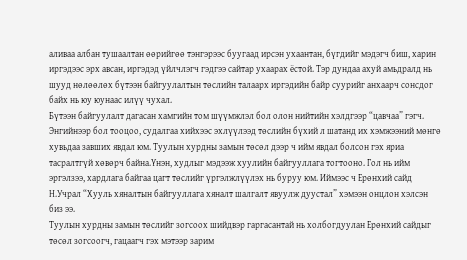аливаа албан тушаалтан өөрийгөө тэнгэрээс буугаад ирсэн ухаантан, бүгдийг мэдэгч биш, харин иргэдээс эрх авсан, иргэдэд үйлчлэгч гэдгээ сайтар ухаарах ёстой. Тэр дундаа ахуй амьдралд нь шууд нөлөөлөх бүтээн байгуулалтын төслийн талаарх иргэдийн байр суурийг анхаарч сонсдог байх нь юу юунаас илүү чухал.
Бүтээн байгуулалт дагасан хамгийн том шүүмжлэл бол олон нийтийн хэлдгээр “цавчаа” гэгч. Энгийнээр бол тооцоо, судалгаа хийхээс эхлүүлээд төслийн бүхий л шатанд их хэмжээний мөнгө хувьдаа завших явдал юм. Туулын хурдны замын төсөл дээр ч ийм явдал болсон гэх яриа тасралтгүй хөвөрч байна.Үнэн, худлыг мэдээж хуулийн байгууллага тогтооно. Гол нь ийм эргэлзээ, хардлага байгаа цагт төслийг үргэлжлүүлэх нь буруу юм. Иймээс ч Ерөнхий сайд Н.Учрал “Хууль хяналтын байгууллага хяналт шалгалт явуулж дуустал” хэмээн онцлон хэлсэн биз ээ.
Туулын хурдны замын төслийг зогсоох шийдвэр гаргасантай нь холбогдуулан Ерөнхий сайдыг төсөл зогсоогч, гацаагч гэх мэтээр зарим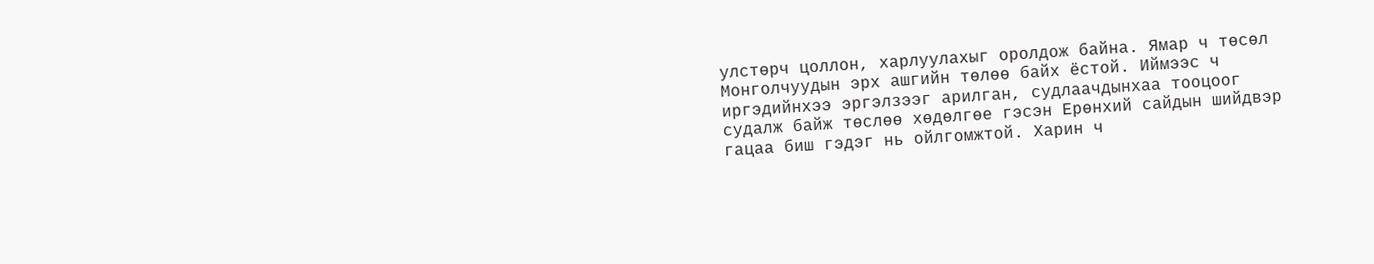улстөрч цоллон, харлуулахыг оролдож байна. Ямар ч төсөл Монголчуудын эрх ашгийн төлөө байх ёстой. Иймээс ч иргэдийнхээ эргэлзээг арилган, судлаачдынхаа тооцоог судалж байж төслөө хөдөлгөе гэсэн Ерөнхий сайдын шийдвэр гацаа биш гэдэг нь ойлгомжтой. Харин ч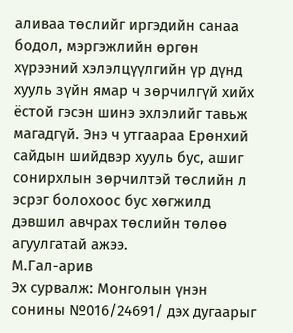аливаа төслийг иргэдийн санаа бодол, мэргэжлийн өргөн хүрээний хэлэлцүүлгийн үр дүнд хууль зүйн ямар ч зөрчилгүй хийх ёстой гэсэн шинэ эхлэлийг тавьж магадгүй. Энэ ч утгаараа Ерөнхий сайдын шийдвэр хууль бус, ашиг сонирхлын зөрчилтэй төслийн л эсрэг болохоос бус хөгжилд дэвшил авчрах төслийн төлөө агуулгатай ажээ.
М.Гал-арив
Эх сурвалж: Монголын үнэн сонины №016/24691/ дэх дугаарыг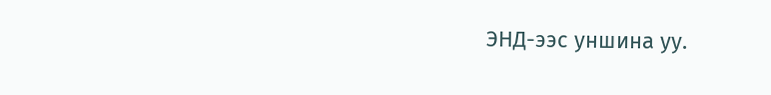ЭНД-ээс уншина уу.